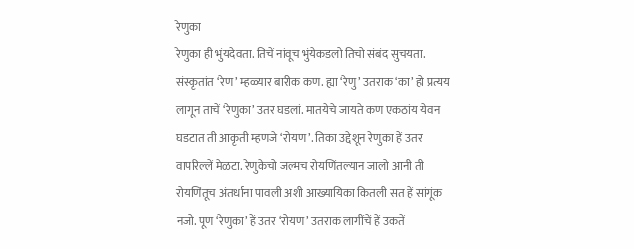रेणुका
रेणुका ही भुंयदेवता. तिचें नांवूच भुंयेकडलो तिचो संबंद सुचयता. संस्कृतांत ‘रेण’ म्हळ्यार बारीक कण. ह्या ‘रेणु’ उतराक ‘का’ हो प्रत्यय लागून ताचें ‘रेणुका’ उतर घडलां. मातयेचे जायते कण एकठांय येवन घडटात ती आकृती म्हणजे ‘रोयण’. तिका उद्देशून रेणुका हें उतर वापरिल्लें मेळटा. रेणुकेचो जल्मच रोयणिंतल्यान जालो आनी ती रोयणिंतूच अंतर्धाना पावली अशी आख्यायिका कितली सत हें सांगूंक नजो. पूण ‘रेणुका’ हें उतर ‘रोयण’ उतराक लागींचें हें उकतें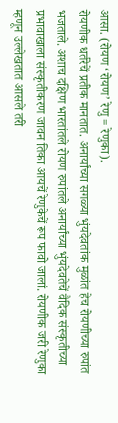आसा. (रोयण ‘रोयण’ रेणु = रेणुका).
रोयणीक धर्तरेचें प्रतीक मानतात. अनार्यांच्या सगळ्या भुंयदेवतांक मुळांत हेच रोयणीच्या रुपांत भजताले. अशाच दक्षिण भारतांतले रोयण रुपांतले अनार्यांच्या भुंयदेवतेचें वैदिक संस्कृतीच्या प्रभावाखाला संस्कृतीकरण जावन तिका आयचें रेणुकेचें रूप फावो जालां. रोयणीक जरी रेणुका म्हणून उल्लेखतात आसले तरी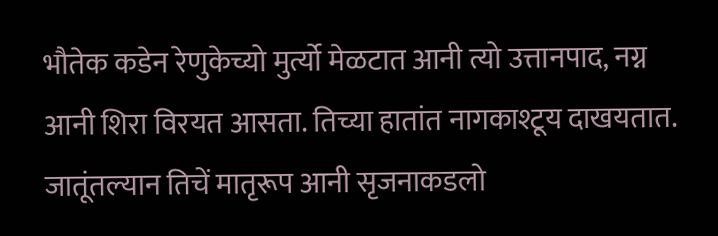भौतेक कडेन रेणुकेच्यो मुर्त्यो मेळटात आनी त्यो उत्तानपाद, नग्न आनी शिरा विरयत आसता. तिच्या हातांत नागकाश्टूय दाखयतात. जातूंतल्यान तिचें मातृरूप आनी सृजनाकडलो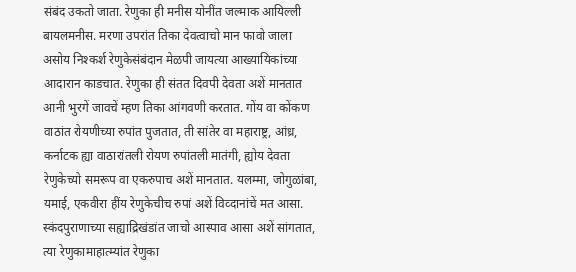संबंद उकतो जाता. रेणुका ही मनीस योनींत जल्माक आयिल्ली बायलमनीस. मरणा उपरांत तिका देवत्वाचो मान फावो जाला असोय निश्कर्श रेणुकेसंबंदान मेळपी जायत्या आख्यायिकांच्या आदारान काडचात. रेणुका ही संतत दिवपी देवता अशें मानतात आनी भुरगें जावचें म्हण तिका आंगवणी करतात. गोंय वा कोंकण वाठांत रोयणीच्या रुपांत पुजतात, ती सांतेर वा महाराष्ट्र, आंध्र, कर्नाटक ह्या वाठारांतली रोयण रुपांतली मातंगी, ह्योय देवता रेणुकेच्यो समरूप वा एकरुपाच अशें मानतात. यलम्मा, जोगुळांबा, यमाई, एकवीरा हींय रेणुकेचीच रुपां अशें विव्दानांचें मत आसा. स्कंदपुराणाच्या सह्याद्रिखंडांत जाचो आस्पाव आसा अशें सांगतात, त्या रेणुकामाहात्म्यांत रेणुका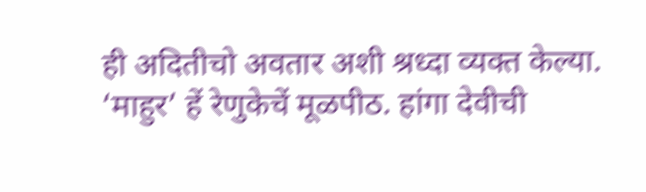ही अदितीचो अवतार अशी श्रध्दा व्यक्त केल्या.
‘माहुर’ हें रेणुकेचें मूळपीठ. हांगा देवीची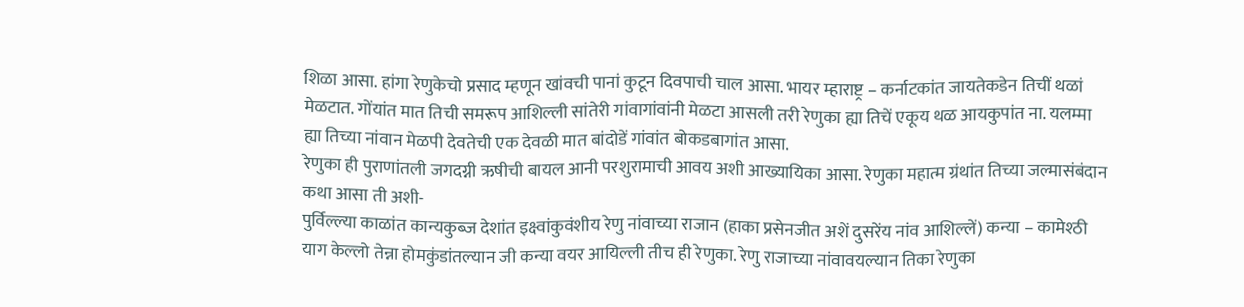शिळा आसा. हांगा रेणुकेचो प्रसाद म्हणून खांवची पानां कुटून दिवपाची चाल आसा. भायर म्हाराष्ट्र – कर्नाटकांत जायतेकडेन तिचीं थळां मेळटात. गोंयांत मात तिची समरूप आशिल्ली सांतेरी गांवागांवांनी मेळटा आसली तरी रेणुका ह्या तिचें एकूय थळ आयकुपांत ना. यलम्मा ह्या तिच्या नांवान मेळपी देवतेची एक देवळी मात बांदोडें गांवांत बोकडबागांत आसा.
रेणुका ही पुराणांतली जगदग्नी ऋषीची बायल आनी परशुरामाची आवय अशी आख्यायिका आसा. रेणुका महात्म ग्रंथांत तिच्या जल्मासंबंदान कथा आसा ती अशी-
पुर्विल्ल्या काळांत कान्यकुब्ज देशांत इक्ष्वांकुवंशीय रेणु नांवाच्या राजान (हाका प्रसेनजीत अशें दुसरेंय नांव आशिल्लें) कन्या – कामेश्ठी याग केल्लो तेन्ना होमकुंडांतल्यान जी कन्या वयर आयिल्ली तीच ही रेणुका. रेणु राजाच्या नांवावयल्यान तिका रेणुका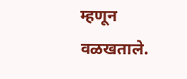म्हणून वळखताले.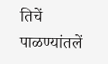तिचें पाळण्यांतलें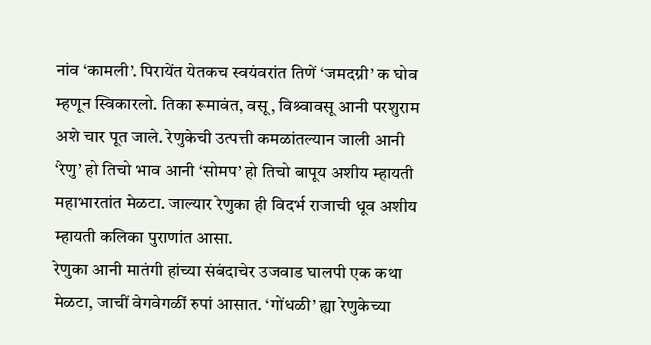नांव ‘कामली’. पिरायेंत येतकच स्वयंवरांत तिणें ‘जमदग्नी’ क घोव म्हणून स्विकारलो. तिका रूमावंत, वसू, विश्र्वावसू आनी परशुराम अशे चार पूत जाले. रेणुकेची उत्पत्ती कमळांतल्यान जाली आनी ‘रेणु’ हो तिचो भाव आनी ‘सोमप’ हो तिचो बापूय अशीय म्हायती महाभारतांत मेळटा. जाल्यार रेणुका ही विदर्भ राजाची धूव अशीय म्हायती कलिका पुराणांत आसा.
रेणुका आनी मातंगी हांच्या संबंदाचेर उजवाड घालपी एक कथा मेळटा, जाचीं वेगवेगळीं रुपां आसात. ‘गोंधळी’ ह्या रेणुकेच्या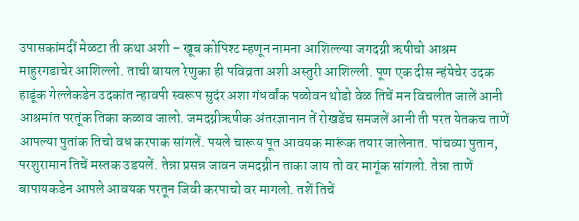उपासकांमदीं मेळटा ती कथा अशी – खूब कोपिश्ट म्हणून नामना आशिल्ल्या जगदग्नी ऋषीचो आश्रम माहुरगडाचेर आशिल्लो. ताची बायल रेणुका ही पविव्रता अशी अस्तुरी आशिल्ली. पूण एक दीस न्हंयेचेर उदक हाडूंक गेल्लेकडेन उदकांत न्हावपी स्वरूप सुदंर अशा गंधर्वांक पळोवन थोडो वेळ तिचें मन विचलीत जालें आनी आश्रमांत परतूंक तिका कळाव जालो. जमदग्नीऋषीक अंतरज्ञानान तें रोखडेंच समजलें आनी ती परत येतकच ताणें आपल्या पुतांक तिचो वध करपाक सांगलें. पयले चारूय पूत आवयक मारूंक तयार जालेनात. पांचव्या पुतान, परशुरामान तिचें मस्तक उडयलें. तेन्ना प्रसन्न जावन जमदग्नीन ताका जाय तो वर मागूंक सांगलो. तेन्ना ताणें बापायकडेन आपले आवयक परतून जिवी करपाचो वर मागलो. तशें तिचें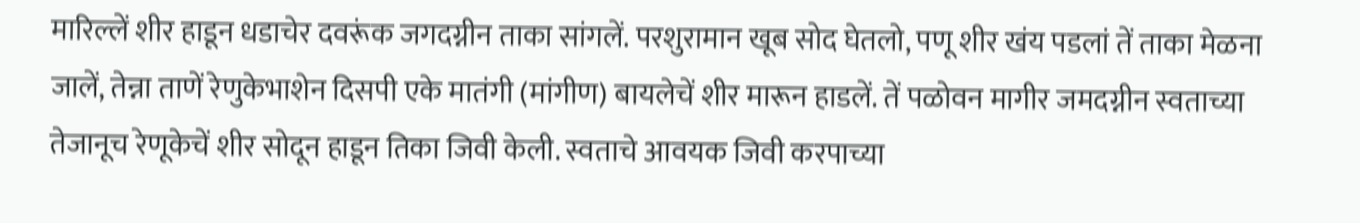मारिल्लें शीर हाडून धडाचेर दवरूंक जगदग्नीन ताका सांगलें. परशुरामान खूब सोद घेतलो, पणू शीर खंय पडलां तें ताका मेळना जालें, तेन्ना ताणें रेणुकेभाशेन दिसपी एके मातंगी (मांगीण) बायलेचें शीर मारून हाडलें. तें पळोवन मागीर जमदग्नीन स्वताच्या तेजानूच रेणूकेचें शीर सोदून हाडून तिका जिवी केली. स्वताचे आवयक जिवी करपाच्या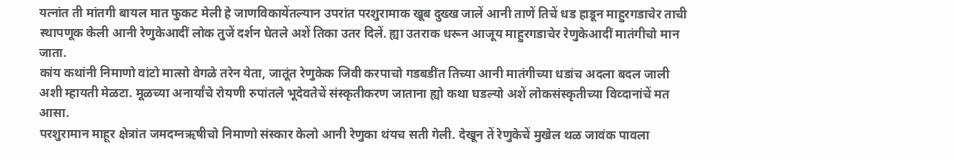यत्नांत ती मांतगी बायल मात फुकट मेली हे जाणविकायेंतल्यान उपरांत परशुरामाक खूब दुख्ख जालें आनी ताणें तिचें धड हाडून माहुरगडाचेर ताची स्थापणूक केली आनी रेणुकेआदीं लोक तुजें दर्शन घेतले अशें तिका उतर दिलें. ह्या उतराक धरून आजूय माहुरगडाचेर रेणुकेआदीं मातंगीचो मान जाता.
कांय कथांनी निमाणो वांटो मात्सो वेगळे तरेन येता, जातूंत रेणुकेक जिवी करपाचो गडबडींत तिच्या आनी मातंगीच्या धडांच अदला बदल जाली अशी म्हायती मेळटा. मूळच्या अनार्यांचे रोयणी रुपांतले भूदेवतेचें संस्कृतीकरण जाताना ह्यो कथा घडल्यो अशें लोकसंस्कृतीच्या विव्दानांचें मत आसा.
परशुरामान माहूर क्षेत्रांत जमदग्नऋषीचो निमाणो संस्कार केलो आनी रेणुका थंयच सती गेली. देखून तें रेणुकेचें मुखेल थळ जावंक पावला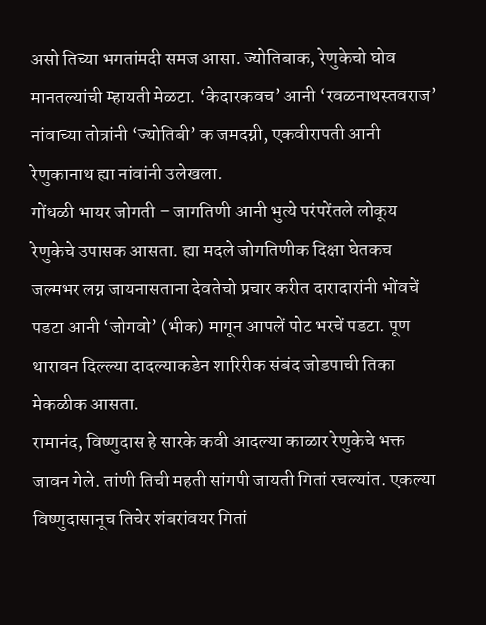असो तिच्या भगतांमदी समज आसा. ज्योतिबाक, रेणुकेचो घोव मानतल्यांची म्हायती मेळटा. ‘केदारकवच’ आनी ‘रवळनाथस्तवराज’ नांवाच्या तोत्रांनी ‘ज्योतिबी’ क जमदग्नी, एकवीरापती आनी रेणुकानाथ ह्या नांवांनी उलेखला.
गोंधळी भायर जोगती – जागतिणी आनी भुत्ये परंपरेंतले लोकूय रेणुकेचे उपासक आसता. ह्या मदले जोगतिणीक दिक्षा घेतकच जल्मभर लग्न जायनासताना देवतेचो प्रचार करीत दारादारांनी भोंवचें पडटा आनी ‘जोगवो’ (भीक) मागून आपलें पोट भरचें पडटा. पूण थारावन दिल्ल्या दादल्याकडेन शारिरीक संबंद जोडपाची तिका मेकळीक आसता.
रामानंद, विष्णुदास हे सारके कवी आदल्या काळार रेणुकेचे भक्त जावन गेले. तांणी तिची महती सांगपी जायती गितां रचल्यांत. एकल्या विष्णुदासानूच तिचेर शंबरांवयर गितां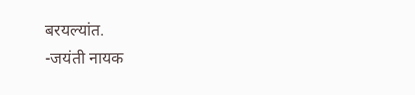बरयल्यांत.
-जयंती नायक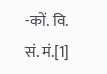-कों. वि. सं. मं.[1]